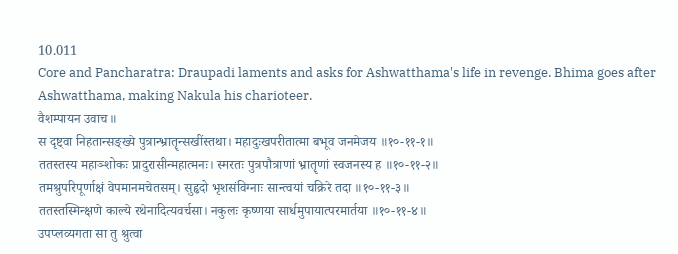10.011
Core and Pancharatra: Draupadi laments and asks for Ashwatthama's life in revenge. Bhima goes after Ashwatthama, making Nakula his charioteer.
वैशम्पायन उवाच॥
स दृष्ट्वा निहतान्सङ्ख्ये पुत्रान्भ्रातॄन्सखींस्तथा। महादुःखपरीतात्मा बभूव जनमेजय ॥१०-११-१॥
ततस्तस्य महाञ्शोकः प्रादुरासीन्महात्मनः। स्मरतः पुत्रपौत्राणां भ्रातॄणां स्वजनस्य ह ॥१०-११-२॥
तमश्रुपरिपूर्णाक्षं वेपमानमचेतसम्। सुहृदो भृशसंविग्नाः सान्त्वयां चक्रिरे तदा ॥१०-११-३॥
ततस्तस्मिन्क्षणे काल्ये रथेनादित्यवर्चसा। नकुलः कृष्णया सार्धमुपायात्परमार्तया ॥१०-११-४॥
उपप्लव्यगता सा तु श्रुत्वा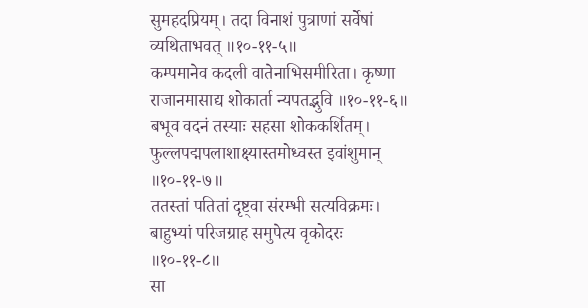सुमहदप्रियम्। तदा विनाशं पुत्राणां सर्वेषां व्यथिताभवत् ॥१०-११-५॥
कम्पमानेव कदली वातेनाभिसमीरिता। कृष्णा राजानमासाद्य शोकार्ता न्यपतद्भुवि ॥१०-११-६॥
बभूव वदनं तस्याः सहसा शोककर्शितम्। फुल्लपद्मपलाशाक्ष्यास्तमोध्वस्त इवांशुमान् ॥१०-११-७॥
ततस्तां पतितां दृष्ट्वा संरम्भी सत्यविक्रमः। बाहुभ्यां परिजग्राह समुपेत्य वृकोदरः ॥१०-११-८॥
सा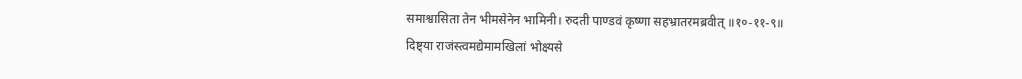समाश्वासिता तेन भीमसेनेन भामिनी। रुदती पाण्डवं कृष्णा सहभ्रातरमब्रवीत् ॥१०-११-९॥
दिष्ट्या राजंस्त्वमद्येमामखिलां भोक्ष्यसे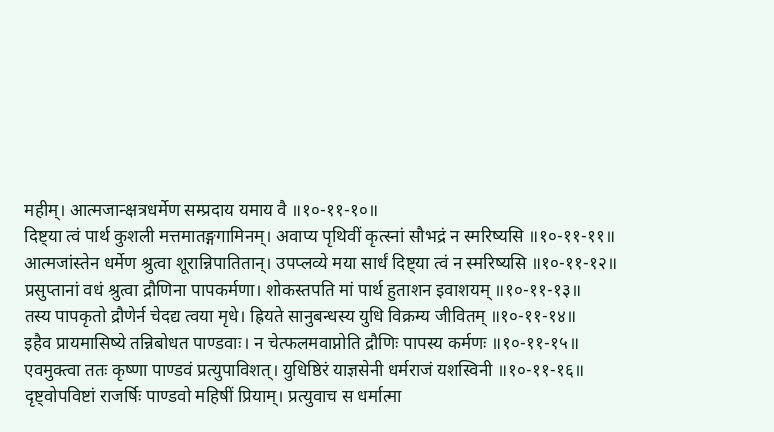महीम्। आत्मजान्क्षत्रधर्मेण सम्प्रदाय यमाय वै ॥१०-११-१०॥
दिष्ट्या त्वं पार्थ कुशली मत्तमातङ्गगामिनम्। अवाप्य पृथिवीं कृत्स्नां सौभद्रं न स्मरिष्यसि ॥१०-११-११॥
आत्मजांस्तेन धर्मेण श्रुत्वा शूरान्निपातितान्। उपप्लव्ये मया सार्धं दिष्ट्या त्वं न स्मरिष्यसि ॥१०-११-१२॥
प्रसुप्तानां वधं श्रुत्वा द्रौणिना पापकर्मणा। शोकस्तपति मां पार्थ हुताशन इवाशयम् ॥१०-११-१३॥
तस्य पापकृतो द्रौणेर्न चेदद्य त्वया मृधे। ह्रियते सानुबन्धस्य युधि विक्रम्य जीवितम् ॥१०-११-१४॥
इहैव प्रायमासिष्ये तन्निबोधत पाण्डवाः। न चेत्फलमवाप्नोति द्रौणिः पापस्य कर्मणः ॥१०-११-१५॥
एवमुक्त्वा ततः कृष्णा पाण्डवं प्रत्युपाविशत्। युधिष्ठिरं याज्ञसेनी धर्मराजं यशस्विनी ॥१०-११-१६॥
दृष्ट्वोपविष्टां राजर्षिः पाण्डवो महिषीं प्रियाम्। प्रत्युवाच स धर्मात्मा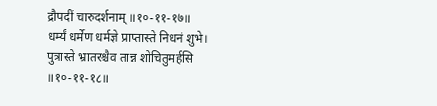द्रौपदीं चारुदर्शनाम् ॥१०-११-१७॥
धर्म्यं धर्मेण धर्मज्ञे प्राप्तास्ते निधनं शुभे। पुत्रास्ते भ्रातरश्चैव तान्न शोचितुमर्हसि ॥१०-११-१८॥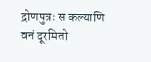द्रोणपुत्रः स कल्याणि वनं दूरमितो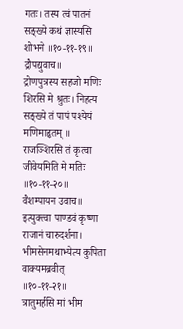गतः। तस्य त्वं पातनं सङ्ख्ये कथं ज्ञास्यसि शोभने ॥१०-११-१९॥
द्रौपद्युवाच॥
द्रोणपुत्रस्य सहजो मणिः शिरसि मे श्रुतः। निहत्य सङ्ख्ये तं पापं पश्येयं मणिमाहृतम् ॥ राजञ्शिरसि तं कृत्वा जीवेयमिति मे मतिः ॥१०-११-२०॥
वैशम्पायन उवाच॥
इत्युक्त्वा पाण्डवं कृष्णा राजानं चारुदर्शना। भीमसेनमथाभ्येत्य कुपिता वाक्यमब्रवीत् ॥१०-११-२१॥
त्रातुमर्हसि मां भीम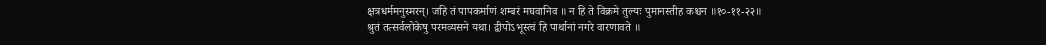क्षत्रधर्ममनुस्मरन्। जहि तं पापकर्माणं शम्बरं मघवानिव ॥ न हि ते विक्रमे तुल्यः पुमानस्तीह कश्चन ॥१०-११-२२॥
श्रुतं तत्सर्वलोकेषु परमव्यसने यथा। द्वीपोऽभूस्त्वं हि पार्थानां नगरे वारणावते ॥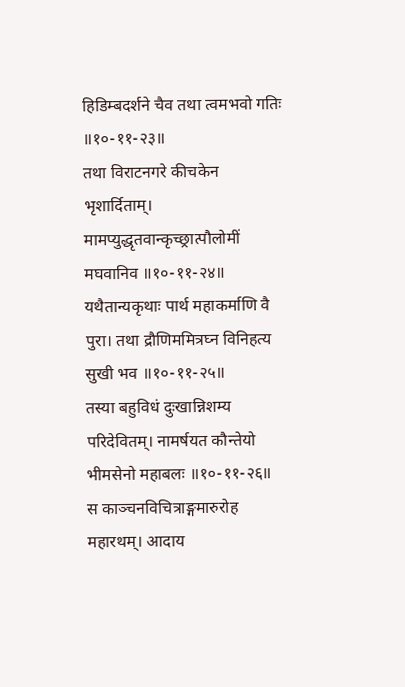हिडिम्बदर्शने चैव तथा त्वमभवो गतिः ॥१०-११-२३॥
तथा विराटनगरे कीचकेन भृशार्दिताम्। मामप्युद्धृतवान्कृच्छ्रात्पौलोमीं मघवानिव ॥१०-११-२४॥
यथैतान्यकृथाः पार्थ महाकर्माणि वै पुरा। तथा द्रौणिममित्रघ्न विनिहत्य सुखी भव ॥१०-११-२५॥
तस्या बहुविधं दुःखान्निशम्य परिदेवितम्। नामर्षयत कौन्तेयो भीमसेनो महाबलः ॥१०-११-२६॥
स काञ्चनविचित्राङ्गमारुरोह महारथम्। आदाय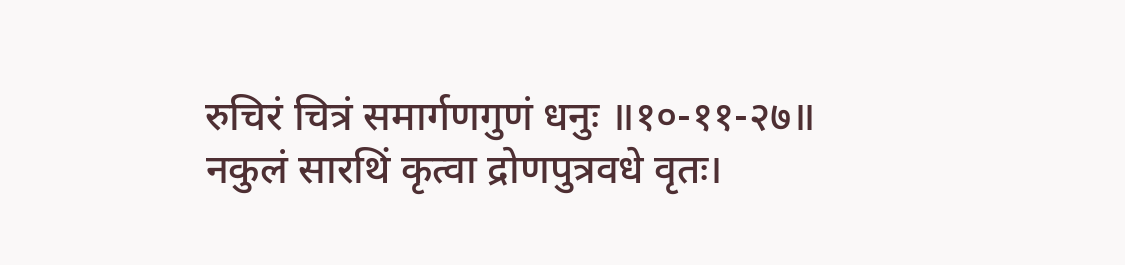रुचिरं चित्रं समार्गणगुणं धनुः ॥१०-११-२७॥
नकुलं सारथिं कृत्वा द्रोणपुत्रवधे वृतः।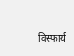विस्फार्य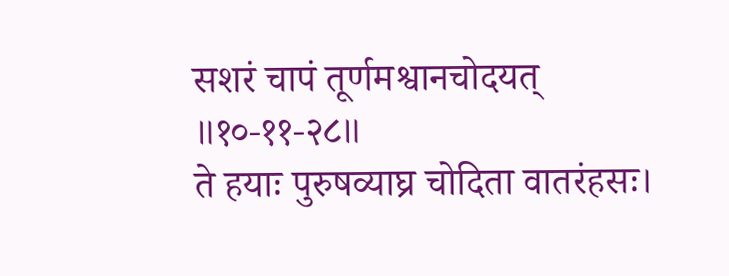सशरं चापं तूर्णमश्वानचोदयत् ॥१०-११-२८॥
ते हयाः पुरुषव्याघ्र चोदिता वातरंहसः।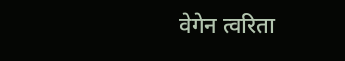वेगेन त्वरिता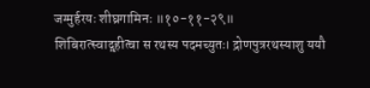जग्मुर्हरयः शीघ्रगामिनः ॥१०-११-२९॥
शिबिरात्स्वाद्गृहीत्वा स रथस्य पदमच्युतः। द्रोणपुत्ररथस्याशु ययौ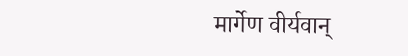मार्गेण वीर्यवान्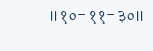॥१०-११-३०॥